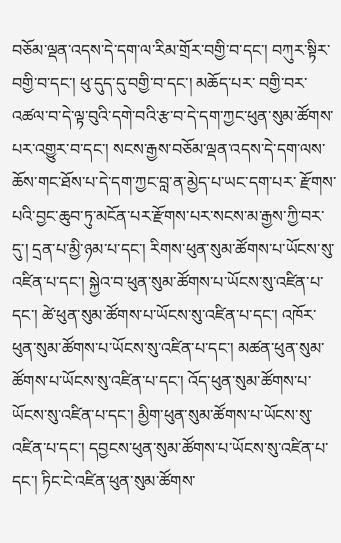བཅོམ་ལྡན་འདས་དེ་དག་ལ་རིམ་གྲོར་བགྱི་བ་དང་། བཀུར་སྟིར་བགྱི་བ་དང་། ཕུ་དུད་དུ་བགྱི་བ་དང་། མཆོད་པར་ བགྱི་བར་འཚལ་བ་དེ་ལྟ་བུའི་དགེ་བའི་རྩ་བ་དེ་དག་ཀྱང་ཕུན་སུམ་ཚོགས་པར་འགྱུར་བ་དང་། སངས་རྒྱས་བཅོམ་ལྡན་འདས་དེ་དག་ལས་ཆོས་གང་ཐོས་པ་དེ་དག་ཀྱང་བླ་ན་མྱེད་པ་ཡང་དག་པར་ རྫོགས་པའི་བྱང་ཆུབ་ཏུ་མངོན་པར་རྫོགས་པར་སངས་མ་རྒྱས་ཀྱི་བར་དུ་། དྲན་པ་མྱི་ཉམ་པ་དང་། རིགས་ཕུན་སུམ་ཚོགས་པ་ཡོངས་སུ་འཛིན་པ་དང་། སྐྱེའ་བ་ཕུན་སུམ་ཚོགས་པ་ཡོངས་སུ་འཛིན་པ་དང་། ཚེ་ཕུན་སུམ་ཚོགས་པ་ཡོངས་སུ་འཛིན་པ་དང་། འཁོར་ཕུན་སུམ་ཚོགས་པ་ཡོངས་སུ་འཛིན་པ་དང་། མཚན་ཕུན་སུམ་ཚོགས་པ་ཡོངས་སུ་འཛིན་པ་དང་། འོད་ཕུན་སུམ་ཚོགས་པ་ཡོངས་སུ་འཛིན་པ་དང་། མྱིག་ཕུན་སུམ་ཚོགས་པ་ཡོངས་སུ་འཛིན་པ་དང་། དབྱངས་ཕུན་སུམ་ཚོགས་པ་ཡོངས་སུ་འཛིན་པ་དང་། ཏིང་ངེ་འཛིན་ཕུན་སུམ་ཚོགས་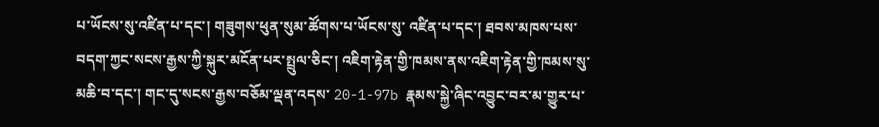པ་ཡོངས་སུ་འཛིན་པ་དང་། གཟུགས་ཕུན་སུམ་ཚོགས་པ་ཡོངས་སུ་ འཛིན་པ་དང་། ཐབས་མཁས་པས་བདག་ཀྱང་སངས་རྒྱས་ཀྱི་སྐུར་མངོན་པར་སྤྲུལ་ཅིང་། འཇིག་རྟེན་གྱི་ཁམས་ནས་འཇིག་རྟེན་གྱི་ཁམས་སུ་མཆི་བ་དང་། གང་དུ་སངས་རྒྱས་བཅོམ་ལྡན་འདས་ 20-1-97b རྣམས་སྐྱེ་ཞིང་འབྱུང་བར་མ་གྱུར་པ་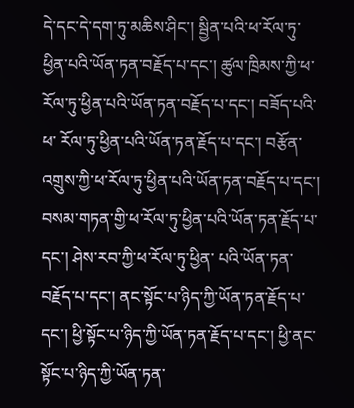དེ་དང་དེ་དག་ཏུ་མཆིས་ཤིང་། སྦྱིན་པའི་ཕ་རོལ་ཏུ་ཕྱིན་པའི་ཡོན་ཏན་བརྗོད་པ་དང་། ཚུལ་ཁྲིམས་ཀྱི་ཕ་རོལ་ཏུ་ཕྱིན་པའི་ཡོན་ཏན་བརྗོད་པ་དང་། བཟོད་པའི་ཕ་ རོལ་ཏུ་ཕྱིན་པའི་ཡོན་ཏན་རྗོད་པ་དང་། བརྩོན་འགྲུས་ཀྱི་ཕ་རོལ་ཏུ་ཕྱིན་པའི་ཡོན་ཏན་བརྗོད་པ་དང་། བསམ་གཏན་གྱི་ཕ་རོལ་ཏུ་ཕྱིན་པའི་ཡོན་ཏན་རྗོད་པ་དང་། ཤེས་རབ་ཀྱི་ཕ་རོལ་ཏུ་ཕྱིན་ པའི་ཡོན་ཏན་བརྗོད་པ་དང་། ནང་སྟོང་པ་ཉིད་ཀྱི་ཡོན་ཏན་རྗོད་པ་དང་། ཕྱི་སྟོང་པ་ཉིད་ཀྱི་ཡོན་ཏན་རྗོད་པ་དང་། ཕྱི་ནང་སྟོང་པ་ཉིད་ཀྱི་ཡོན་ཏན་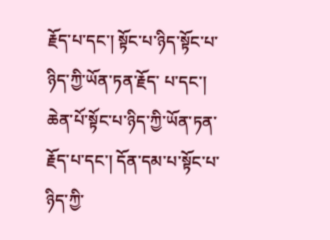རྗོད་པ་དང་། སྟོང་པ་ཉིད་སྟོང་པ་ཉིད་ཀྱི་ཡོན་ཏན་རྗོད་ པ་དང་། ཆེན་པོ་སྟོང་པ་ཉིད་ཀྱི་ཡོན་ཏན་རྗོད་པ་དང་། དོན་དམ་པ་སྟོང་པ་ཉིད་ཀྱི་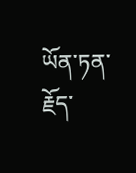ཡོན་ཏན་རྗོད་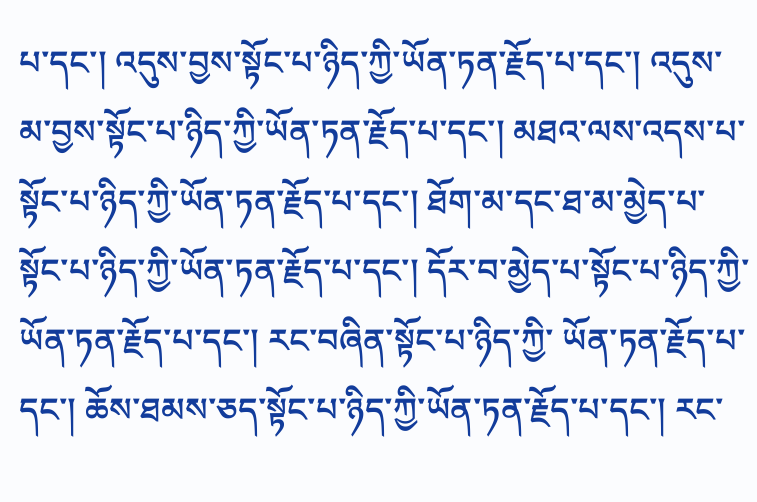པ་དང་། འདུས་བྱས་སྟོང་པ་ཉིད་ཀྱི་ཡོན་ཏན་རྗོད་པ་དང་། འདུས་མ་བྱས་སྟོང་པ་ཉིད་ཀྱི་ཡོན་ཏན་རྗོད་པ་དང་། མཐའ་ལས་འདས་པ་སྟོང་པ་ཉིད་ཀྱི་ཡོན་ཏན་རྗོད་པ་དང་། ཐོག་མ་དང་ཐ་མ་མྱེད་པ་སྟོང་པ་ཉིད་ཀྱི་ཡོན་ཏན་རྗོད་པ་དང་། དོར་བ་མྱེད་པ་སྟོང་པ་ཉིད་ཀྱི་ཡོན་ཏན་རྗོད་པ་དང་། རང་བཞིན་སྟོང་པ་ཉིད་ཀྱི་ ཡོན་ཏན་རྗོད་པ་དང་། ཆོས་ཐམས་ཅད་སྟོང་པ་ཉིད་ཀྱི་ཡོན་ཏན་རྗོད་པ་དང་། རང་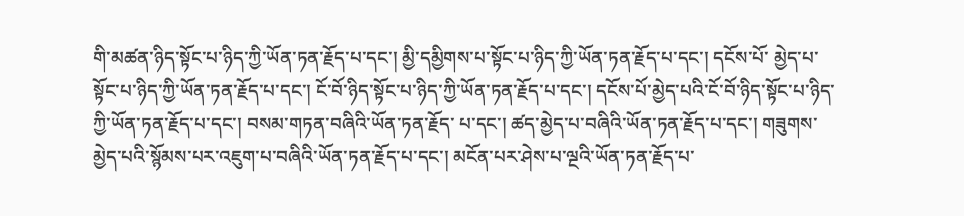གི་མཚན་ཉིད་སྟོང་པ་ཉིད་ཀྱི་ཡོན་ཏན་རྗོད་པ་དང་། མྱི་དམྱིགས་པ་སྟོང་པ་ཉིད་ཀྱི་ཡོན་ཏན་རྗོད་པ་དང་། དངོས་པོ་ མྱེད་པ་སྟོང་པ་ཉིད་ཀྱི་ཡོན་ཏན་རྗོད་པ་དང་། ངོ་བོ་ཉིད་སྟོང་པ་ཉིད་ཀྱི་ཡོན་ཏན་རྗོད་པ་དང་། དངོས་པོ་མྱེད་པའི་ངོ་བོ་ཉིད་སྟོང་པ་ཉིད་ཀྱི་ཡོན་ཏན་རྗོད་པ་དང་། བསམ་གཏན་བཞིའི་ཡོན་ཏན་རྗོད་ པ་དང་། ཚད་མྱེད་པ་བཞིའི་ཡོན་ཏན་རྗོད་པ་དང་། གཟུགས་མྱེད་པའི་སྙོམས་པར་འཇུག་པ་བཞིའི་ཡོན་ཏན་རྗོད་པ་དང་། མངོན་པར་ཤེས་པ་ལྔའི་ཡོན་ཏན་རྗོད་པ་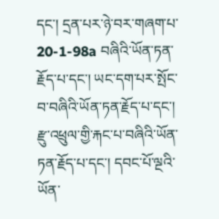དང་། དྲན་པར་ཉེ་བར་གཞག་པ་ 20-1-98a བཞིའི་ཡོན་ཏན་རྗོད་པ་དང་། ཡང་དག་པར་སྤོང་བ་བཞིའི་ཡོན་ཏན་རྗོད་པ་དང་། རྫུ་འཕྲུལ་གྱི་རྐང་པ་བཞིའི་ཡོན་ཏན་རྗོད་པ་དང་། དབང་པོ་ལྔའི་ཡོན་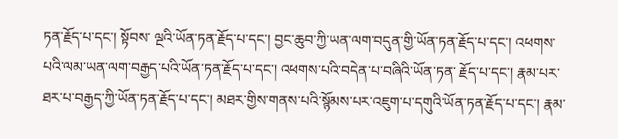ཏན་རྗོད་པ་དང་། སྟོབས་ ལྔའི་ཡོན་ཏན་རྗོད་པ་དང་། བྱང་ཆུབ་ཀྱི་ཡན་ལག་བདུན་གྱི་ཡོན་ཏན་རྗོད་པ་དང་། འཕགས་པའི་ལམ་ཡན་ལག་བརྒྱད་པའི་ཡོན་ཏན་རྗོད་པ་དང་། འཕགས་པའི་བདེན་པ་བཞིའི་ཡོན་ཏན་ རྗོད་པ་དང་། རྣམ་པར་ཐར་པ་བརྒྱད་ཀྱི་ཡོན་ཏན་རྗོད་པ་དང་། མཐར་གྱིས་གནས་པའི་སྙོམས་པར་འཇུག་པ་དགུའི་ཡོན་ཏན་རྗོད་པ་དང་། རྣམ་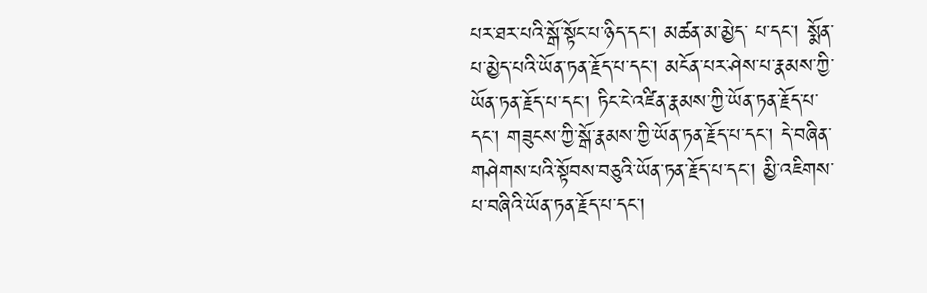པར་ཐར་པའི་སྒོ་སྟོང་པ་ཉིད་དང་། མཚན་མ་མྱེད་ པ་དང་། སྨོན་པ་མྱེད་པའི་ཡོན་ཏན་རྗོད་པ་དང་། མངོན་པར་ཤེས་པ་རྣམས་ཀྱི་ཡོན་ཏན་རྗོད་པ་དང་། ཏིང་ངེ་འཛིན་རྣམས་ཀྱི་ཡོན་ཏན་རྗོད་པ་དང་། གཟུངས་ཀྱི་སྒོ་རྣམས་ཀྱི་ཡོན་ཏན་རྗོད་པ་དང་། དེ་བཞིན་གཤེགས་པའི་སྟོབས་བཅུའི་ཡོན་ཏན་རྗོད་པ་དང་། མྱི་འཇིགས་པ་བཞིའི་ཡོན་ཏན་རྗོད་པ་དང་།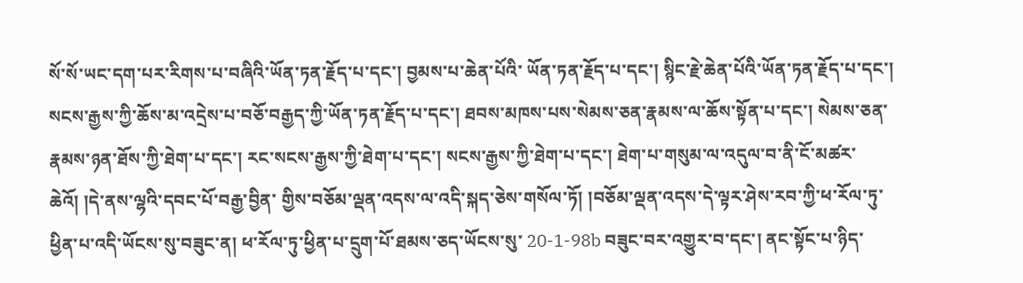སོ་སོ་ཡང་དག་པར་རིགས་པ་བཞིའི་ཡོན་ཏན་རྗོད་པ་དང་། བྱམས་པ་ཆེན་པོའི་ ཡོན་ཏན་རྗོད་པ་དང་། སྙིང་རྗེ་ཆེན་པོའི་ཡོན་ཏན་རྗོད་པ་དང་། སངས་རྒྱས་ཀྱི་ཆོས་མ་འདྲེས་པ་བཅོ་བརྒྱད་ཀྱི་ཡོན་ཏན་རྗོད་པ་དང་། ཐབས་མཁས་པས་སེམས་ཅན་རྣམས་ལ་ཆོས་སྟོན་པ་དང་། སེམས་ཅན་རྣམས་ཉན་ཐོས་ཀྱི་ཐེག་པ་དང་། རང་སངས་རྒྱས་ཀྱི་ཐེག་པ་དང་། སངས་རྒྱས་ཀྱི་ཐེག་པ་དང་། ཐེག་པ་གསུམ་ལ་འདུལ་བ་ནི་ངོ་མཚར་ཆེའོ། །དེ་ནས་ལྷའི་དབང་པོ་བརྒྱ་བྱིན་ གྱིས་བཅོམ་ལྡན་འདས་ལ་འདི་སྐད་ཅེས་གསོལ་ཏོ། །བཅོམ་ལྡན་འདས་དེ་ལྟར་ཤེས་རབ་ཀྱི་ཕ་རོལ་ཏུ་ཕྱིན་པ་འདི་ཡོངས་སུ་བཟུང་ན། ཕ་རོལ་ཏུ་ཕྱིན་པ་དྲུག་པོ་ཐམས་ཅད་ཡོངས་སུ་ 20-1-98b བཟུང་བར་འགྱུར་བ་དང་། ནང་སྟོང་པ་ཉིད་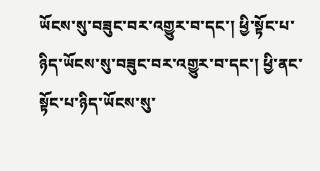ཡོངས་སུ་བཟུང་བར་འགྱུར་བ་དང་། ཕྱི་སྟོང་པ་ཉིད་ཡོངས་སུ་བཟུང་བར་འགྱུར་བ་དང་། ཕྱི་ནང་སྟོང་པ་ཉིད་ཡོངས་སུ་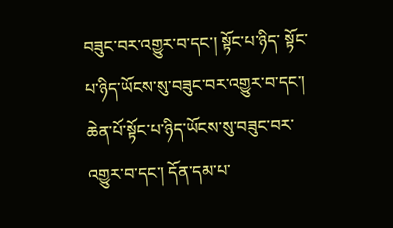བཟུང་བར་འགྱུར་བ་དང་། སྟོང་པ་ཉིད་ སྟོང་པ་ཉིད་ཡོངས་སུ་བཟུང་བར་འགྱུར་བ་དང་། ཆེན་པོ་སྟོང་པ་ཉིད་ཡོངས་སུ་བཟུང་བར་འགྱུར་བ་དང་། དོན་དམ་པ་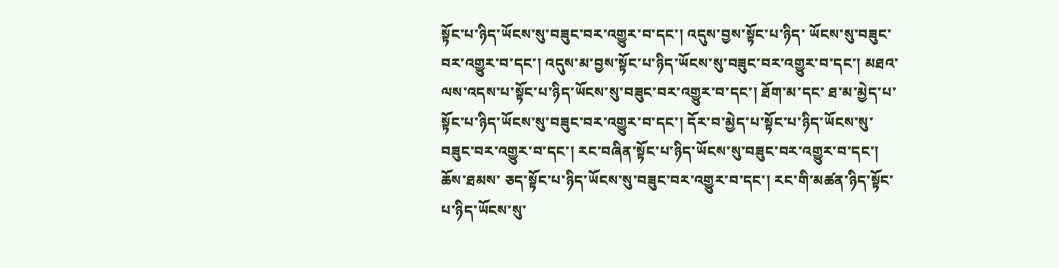སྟོང་པ་ཉིད་ཡོངས་སུ་བཟུང་བར་འགྱུར་བ་དང་། འདུས་བྱས་སྟོང་པ་ཉིད་ ཡོངས་སུ་བཟུང་བར་འགྱུར་བ་དང་། འདུས་མ་བྱས་སྟོང་པ་ཉིད་ཡོངས་སུ་བཟུང་བར་འགྱུར་བ་དང་། མཐའ་ལས་འདས་པ་སྟོང་པ་ཉིད་ཡོངས་སུ་བཟུང་བར་འགྱུར་བ་དང་། ཐོག་མ་དང་ ཐ་མ་མྱེད་པ་སྟོང་པ་ཉིད་ཡོངས་སུ་བཟུང་བར་འགྱུར་བ་དང་། དོར་བ་མྱེད་པ་སྟོང་པ་ཉིད་ཡོངས་སུ་བཟུང་བར་འགྱུར་བ་དང་། རང་བཞིན་སྟོང་པ་ཉིད་ཡོངས་སུ་བཟུང་བར་འགྱུར་བ་དང་། ཆོས་ཐམས་ ཅད་སྟོང་པ་ཉིད་ཡོངས་སུ་བཟུང་བར་འགྱུར་བ་དང་། རང་གི་མཚན་ཉིད་སྟོང་པ་ཉིད་ཡོངས་སུ་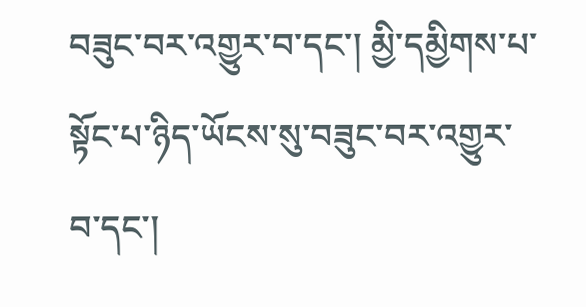བཟུང་བར་འགྱུར་བ་དང་། མྱི་དམྱིགས་པ་སྟོང་པ་ཉིད་ཡོངས་སུ་བཟུང་བར་འགྱུར་བ་དང་།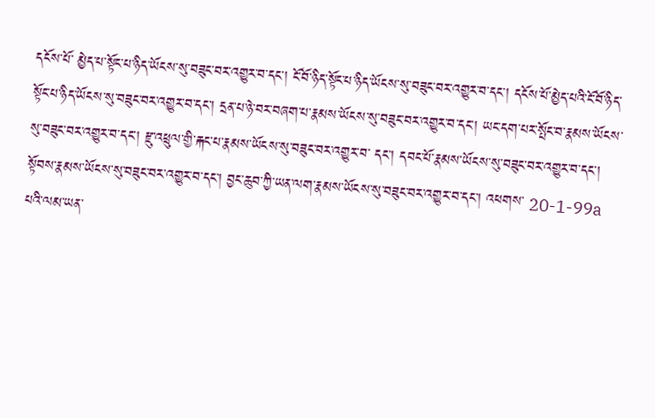དངོས་པོ་ མྱེད་པ་སྟོང་པ་ཉིད་ཡོངས་སུ་བཟུང་བར་འགྱུར་བ་དང་། ངོ་བོ་ཉིད་སྟོང་པ་ཉིད་ཡོངས་སུ་བཟུང་བར་འགྱུར་བ་དང་། དངོས་པོ་མྱེད་པའི་ངོ་བོ་ཉིད་སྟོང་པ་ཉིད་ཡོངས་སུ་བཟུང་བར་འགྱུར་བ་དང་། དྲན་པ་ཉེ་བར་བཞག་པ་རྣམས་ཡོངས་སུ་བཟུང་བར་འགྱུར་བ་དང་། ཡང་དག་པར་སྤོང་བ་རྣམས་ཡོངས་སུ་བཟུང་བར་འགྱུར་བ་དང་། རྫུ་འཕྲུལ་གྱི་རྐང་པ་རྣམས་ཡོངས་སུ་བཟུང་བར་འགྱུར་བ་ དང་། དབང་པོ་རྣམས་ཡོངས་སུ་བཟུང་བར་འགྱུར་བ་དང་། སྟོབས་རྣམས་ཡོངས་སུ་བཟུང་བར་འགྱུར་བ་དང་། བྱང་ཆུབ་ཀྱི་ཡན་ལག་རྣམས་ཡོངས་སུ་བཟུང་བར་འགྱུར་བ་དང་། འཕགས་ 20-1-99a པའི་ལམ་ཡན་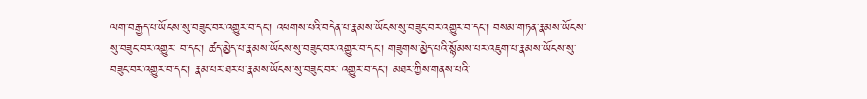ལག་བརྒྱད་པ་ཡོངས་སུ་བཟུང་བར་འགྱུར་བ་དང་། འཕགས་པའི་བདེན་པ་རྣམས་ཡོངས་སུ་བཟུང་བར་འགྱུར་བ་དང་། བསམ་གཏན་རྣམས་ཡོངས་སུ་བཟུང་བར་འགྱུར་ བ་དང་། ཚད་མྱེད་པ་རྣམས་ཡོངས་སུ་བཟུང་བར་འགྱུར་བ་དང་། གཟུགས་མྱེད་པའི་སྙོམས་པར་འཇུག་པ་རྣམས་ཡོངས་སུ་བཟུང་བར་འགྱུར་བ་དང་། རྣམ་པར་ཐར་པ་རྣམས་ཡོངས་སུ་བཟུང་བར་ འགྱུར་བ་དང་། མཐར་ཀྱིས་གནས་པའི་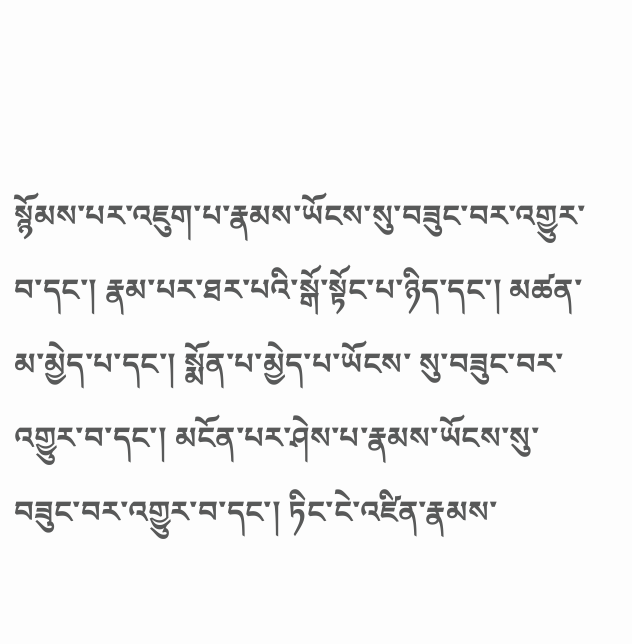སྙོམས་པར་འཇུག་པ་རྣམས་ཡོངས་སུ་བཟུང་བར་འགྱུར་བ་དང་། རྣམ་པར་ཐར་པའི་སྒོ་སྟོང་པ་ཉིད་དང་། མཚན་མ་མྱེད་པ་དང་། སྨོན་པ་མྱེད་པ་ཡོངས་ སུ་བཟུང་བར་འགྱུར་བ་དང་། མངོན་པར་ཤེས་པ་རྣམས་ཡོངས་སུ་བཟུང་བར་འགྱུར་བ་དང་། ཏིང་ངེ་འཛིན་རྣམས་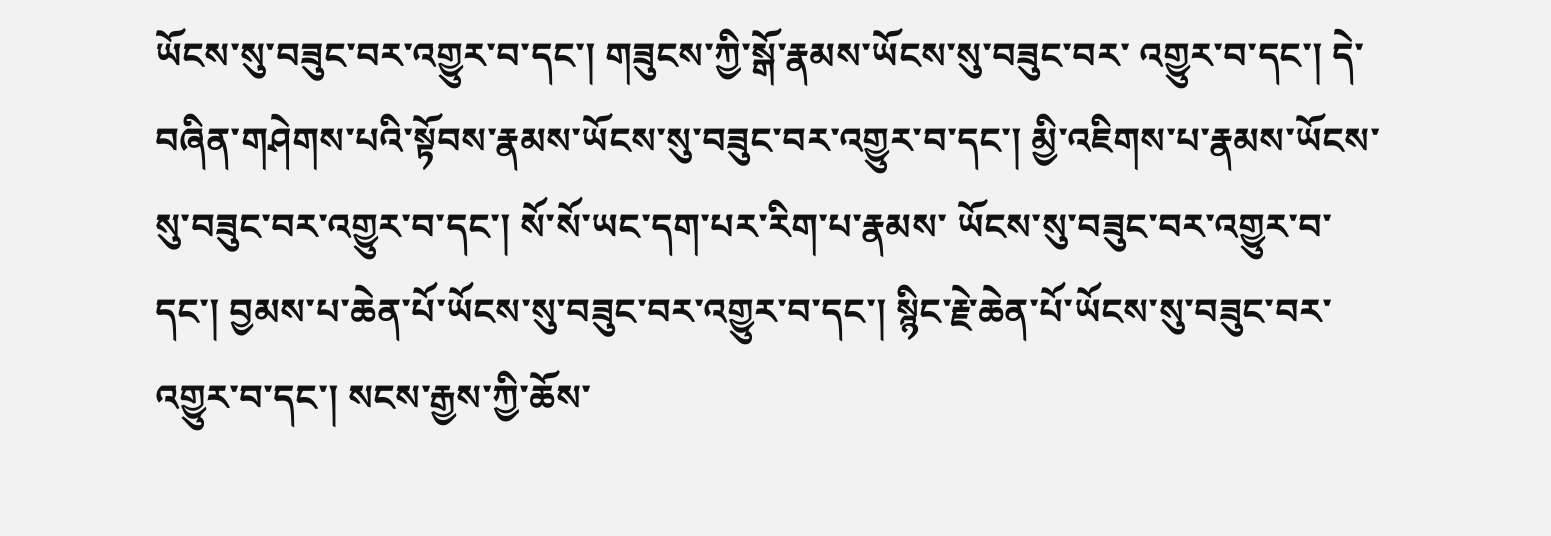ཡོངས་སུ་བཟུང་བར་འགྱུར་བ་དང་། གཟུངས་ཀྱི་སྒོ་རྣམས་ཡོངས་སུ་བཟུང་བར་ འགྱུར་བ་དང་། དེ་བཞིན་གཤེགས་པའི་སྟོབས་རྣམས་ཡོངས་སུ་བཟུང་བར་འགྱུར་བ་དང་། མྱི་འཇིགས་པ་རྣམས་ཡོངས་སུ་བཟུང་བར་འགྱུར་བ་དང་། སོ་སོ་ཡང་དག་པར་རིག་པ་རྣམས་ ཡོངས་སུ་བཟུང་བར་འགྱུར་བ་དང་། བྱམས་པ་ཆེན་པོ་ཡོངས་སུ་བཟུང་བར་འགྱུར་བ་དང་། སྙིང་རྗེ་ཆེན་པོ་ཡོངས་སུ་བཟུང་བར་འགྱུར་བ་དང་། སངས་རྒྱས་ཀྱི་ཆོས་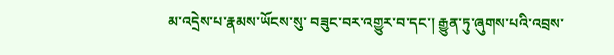མ་འདྲེས་པ་རྣམས་ཡོངས་སུ་ བཟུང་བར་འགྱུར་བ་དང་། རྒྱུན་ཏུ་ཞུགས་པའི་འབྲས་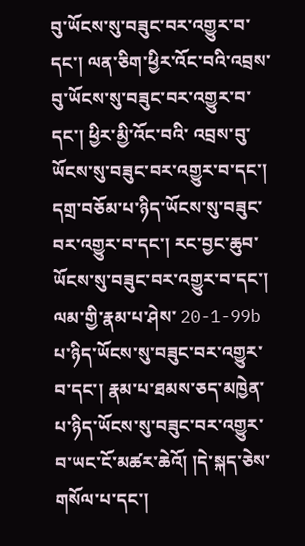བུ་ཡོངས་སུ་བཟུང་བར་འགྱུར་བ་དང་། ལན་ཅིག་ཕྱིར་འོང་བའི་འབྲས་བུ་ཡོངས་སུ་བཟུང་བར་འགྱུར་བ་དང་། ཕྱིར་མྱི་འོང་བའི་ འབྲས་བུ་ཡོངས་སུ་བཟུང་བར་འགྱུར་བ་དང་། དགྲ་བཅོམ་པ་ཉིད་ཡོངས་སུ་བཟུང་བར་འགྱུར་བ་དང་། རང་བྱང་ཆུབ་ཡོངས་སུ་བཟུང་བར་འགྱུར་བ་དང་། ལམ་གྱི་རྣམ་པ་ཤེས་ 20-1-99b པ་ཉིད་ཡོངས་སུ་བཟུང་བར་འགྱུར་བ་དང་། རྣམ་པ་ཐམས་ཅད་མཁྱེན་པ་ཉིད་ཡོངས་སུ་བཟུང་བར་འགྱུར་བ་ཡང་ངོ་མཚར་ཆེའོ། །དེ་སྐད་ཅེས་གསོལ་པ་དང་།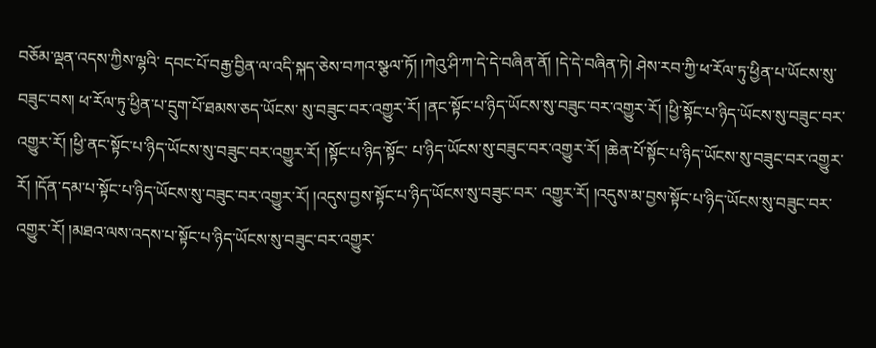བཅོམ་ལྡན་འདས་ཀྱིས་ལྷའི་ དབང་པོ་བརྒྱ་བྱིན་ལ་འདི་སྐད་ཅེས་བཀའ་སྩལ་ཏོ། །ཀེའུ་ཤི་ཀ་དེ་དེ་བཞིན་ནོ། །དེ་དེ་བཞིན་ཏེ། ཤེས་རབ་ཀྱི་ཕ་རོལ་ཏུ་ཕྱིན་པ་ཡོངས་སུ་བཟུང་བས། ཕ་རོལ་ཏུ་ཕྱིན་པ་དྲུག་པོ་ཐམས་ཅད་ཡོངས་ སུ་བཟུང་བར་འགྱུར་རོ། །ནང་སྟོང་པ་ཉིད་ཡོངས་སུ་བཟུང་བར་འགྱུར་རོ། །ཕྱི་སྟོང་པ་ཉིད་ཡོངས་སུ་བཟུང་བར་འགྱུར་རོ། །ཕྱི་ནང་སྟོང་པ་ཉིད་ཡོངས་སུ་བཟུང་བར་འགྱུར་རོ། །སྟོང་པ་ཉིད་སྟོང་ པ་ཉིད་ཡོངས་སུ་བཟུང་བར་འགྱུར་རོ། །ཆེན་པོ་སྟོང་པ་ཉིད་ཡོངས་སུ་བཟུང་བར་འགྱུར་རོ། །དོན་དམ་པ་སྟོང་པ་ཉིད་ཡོངས་སུ་བཟུང་བར་འགྱུར་རོ། །འདུས་བྱས་སྟོང་པ་ཉིད་ཡོངས་སུ་བཟུང་བར་ འགྱུར་རོ། །འདུས་མ་བྱས་སྟོང་པ་ཉིད་ཡོངས་སུ་བཟུང་བར་འགྱུར་རོ། །མཐའ་ལས་འདས་པ་སྟོང་པ་ཉིད་ཡོངས་སུ་བཟུང་བར་འགྱུར་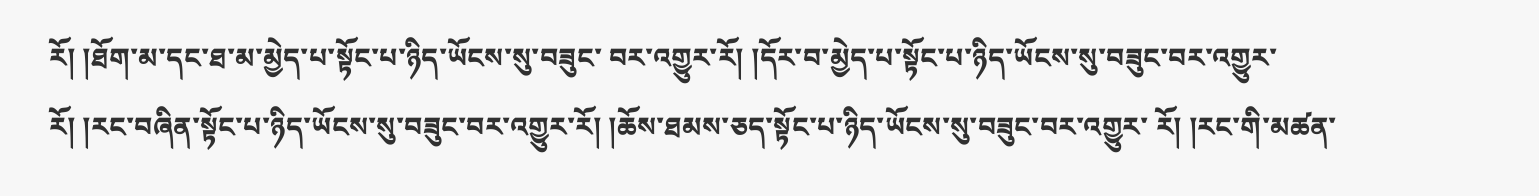རོ། །ཐོག་མ་དང་ཐ་མ་མྱེད་པ་སྟོང་པ་ཉིད་ཡོངས་སུ་བཟུང་ བར་འགྱུར་རོ། །དོར་བ་མྱེད་པ་སྟོང་པ་ཉིད་ཡོངས་སུ་བཟུང་བར་འགྱུར་རོ། །རང་བཞིན་སྟོང་པ་ཉིད་ཡོངས་སུ་བཟུང་བར་འགྱུར་རོ། །ཆོས་ཐམས་ཅད་སྟོང་པ་ཉིད་ཡོངས་སུ་བཟུང་བར་འགྱུར་ རོ། །རང་གི་མཚན་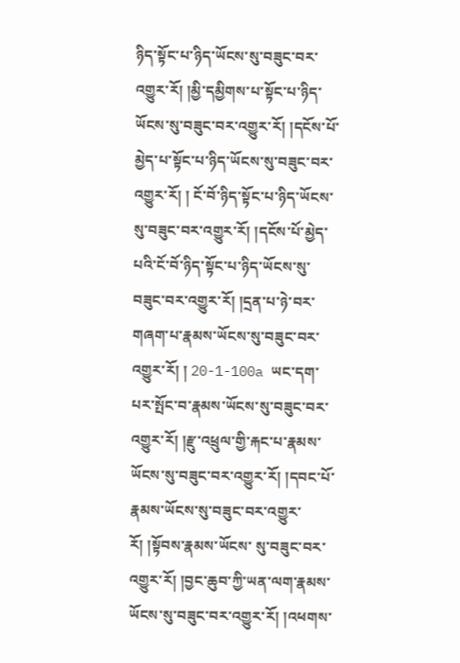ཉིད་སྟོང་པ་ཉིད་ཡོངས་སུ་བཟུང་བར་འགྱུར་རོ། །མྱི་དམྱིགས་པ་སྟོང་པ་ཉིད་ཡོངས་སུ་བཟུང་བར་འགྱུར་རོ། །དངོས་པོ་མྱེད་པ་སྟོང་པ་ཉིད་ཡོངས་སུ་བཟུང་བར་འགྱུར་རོ། ། ངོ་བོ་ཉིད་སྟོང་པ་ཉིད་ཡོངས་སུ་བཟུང་བར་འགྱུར་རོ། །དངོས་པོ་མྱེད་པའི་ངོ་བོ་ཉིད་སྟོང་པ་ཉིད་ཡོངས་སུ་བཟུང་བར་འགྱུར་རོ། །དྲན་པ་ཉེ་བར་གཞག་པ་རྣམས་ཡོངས་སུ་བཟུང་བར་འགྱུར་རོ། ། 20-1-100a ཡང་དག་པར་སྤོང་བ་རྣམས་ཡོངས་སུ་བཟུང་བར་འགྱུར་རོ། །རྫུ་འཕྲུལ་གྱི་རྐང་པ་རྣམས་ཡོངས་སུ་བཟུང་བར་འགྱུར་རོ། །དབང་པོ་རྣམས་ཡོངས་སུ་བཟུང་བར་འགྱུར་རོ། །སྟོབས་རྣམས་ཡོངས་ སུ་བཟུང་བར་འགྱུར་རོ། །བྱང་ཆུབ་ཀྱི་ཡན་ལག་རྣམས་ཡོངས་སུ་བཟུང་བར་འགྱུར་རོ། །འཕགས་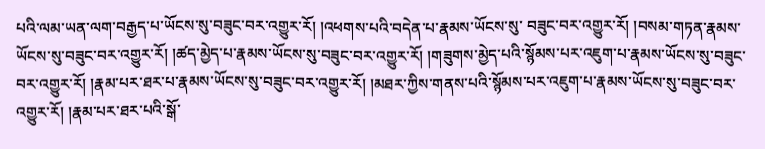པའི་ལམ་ཡན་ལག་བརྒྱད་པ་ཡོངས་སུ་བཟུང་བར་འགྱུར་རོ། །འཕགས་པའི་བདེན་པ་རྣམས་ཡོངས་སུ་ བཟུང་བར་འགྱུར་རོ། །བསམ་གཏན་རྣམས་ཡོངས་སུ་བཟུང་བར་འགྱུར་རོ། །ཚད་མྱེད་པ་རྣམས་ཡོངས་སུ་བཟུང་བར་འགྱུར་རོ། །གཟུགས་མྱེད་པའི་སྙོམས་པར་འཇུག་པ་རྣམས་ཡོངས་སུ་བཟུང་ བར་འགྱུར་རོ། །རྣམ་པར་ཐར་པ་རྣམས་ཡོངས་སུ་བཟུང་བར་འགྱུར་རོ། །མཐར་ཀྱིས་གནས་པའི་སྙོམས་པར་འཇུག་པ་རྣམས་ཡོངས་སུ་བཟུང་བར་འགྱུར་རོ། །རྣམ་པར་ཐར་པའི་སྒོ་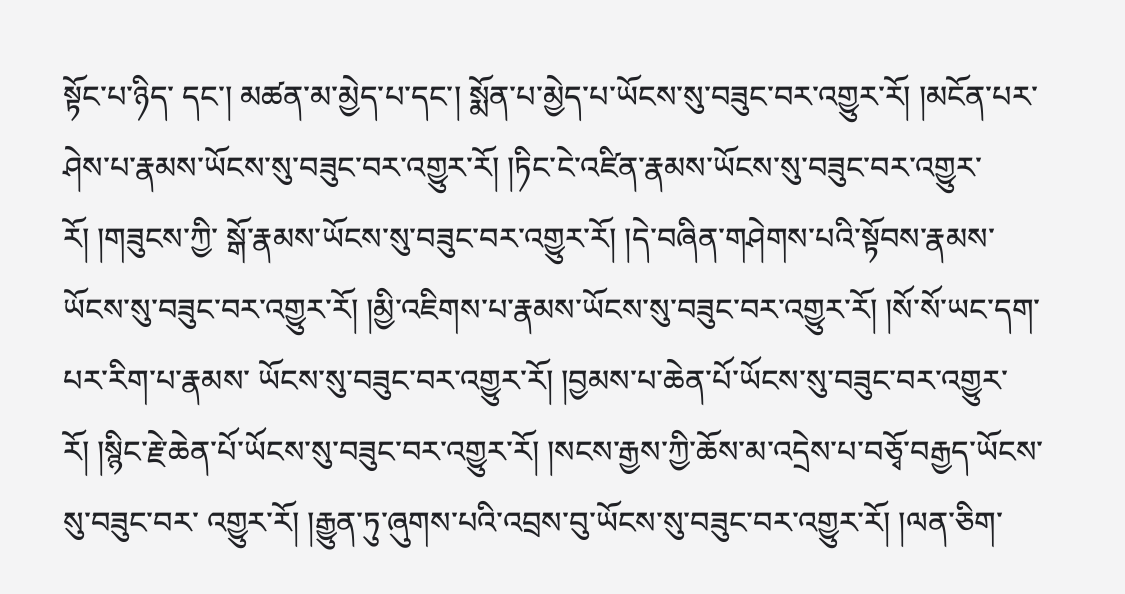སྟོང་པ་ཉིད་ དང་། མཚན་མ་མྱེད་པ་དང་། སྨོན་པ་མྱེད་པ་ཡོངས་སུ་བཟུང་བར་འགྱུར་རོ། །མངོན་པར་ཤེས་པ་རྣམས་ཡོངས་སུ་བཟུང་བར་འགྱུར་རོ། །ཏིང་ངེ་འཛིན་རྣམས་ཡོངས་སུ་བཟུང་བར་འགྱུར་རོ། །གཟུངས་ཀྱི་ སྒོ་རྣམས་ཡོངས་སུ་བཟུང་བར་འགྱུར་རོ། །དེ་བཞིན་གཤེགས་པའི་སྟོབས་རྣམས་ཡོངས་སུ་བཟུང་བར་འགྱུར་རོ། །མྱི་འཇིགས་པ་རྣམས་ཡོངས་སུ་བཟུང་བར་འགྱུར་རོ། །སོ་སོ་ཡང་དག་པར་རིག་པ་རྣམས་ ཡོངས་སུ་བཟུང་བར་འགྱུར་རོ། །བྱམས་པ་ཆེན་པོ་ཡོངས་སུ་བཟུང་བར་འགྱུར་རོ། །སྙིང་རྗེ་ཆེན་པོ་ཡོངས་སུ་བཟུང་བར་འགྱུར་རོ། །སངས་རྒྱས་ཀྱི་ཆོས་མ་འདྲེས་པ་བཅྭོ་བརྒྱད་ཡོངས་སུ་བཟུང་བར་ འགྱུར་རོ། །རྒྱུན་ཏུ་ཞུགས་པའི་འབྲས་བུ་ཡོངས་སུ་བཟུང་བར་འགྱུར་རོ། །ལན་ཅིག་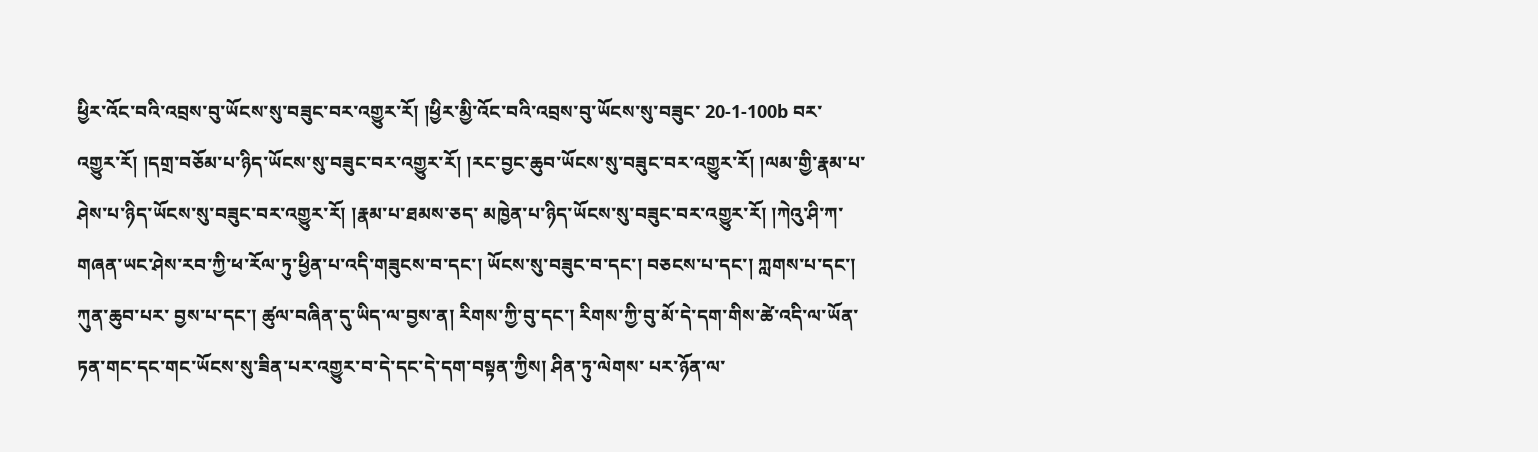ཕྱིར་འོང་བའི་འབྲས་བུ་ཡོངས་སུ་བཟུང་བར་འགྱུར་རོ། །ཕྱིར་མྱི་འོང་བའི་འབྲས་བུ་ཡོངས་སུ་བཟུང་ 20-1-100b བར་འགྱུར་རོ། །དགྲ་བཅོམ་པ་ཉིད་ཡོངས་སུ་བཟུང་བར་འགྱུར་རོ། །རང་བྱང་ཆུབ་ཡོངས་སུ་བཟུང་བར་འགྱུར་རོ། །ལམ་གྱི་རྣམ་པ་ཤེས་པ་ཉིད་ཡོངས་སུ་བཟུང་བར་འགྱུར་རོ། །རྣམ་པ་ཐམས་ཅད་ མཁྱེན་པ་ཉིད་ཡོངས་སུ་བཟུང་བར་འགྱུར་རོ། །ཀེའུ་ཤི་ཀ་གཞན་ཡང་ཤེས་རབ་ཀྱི་ཕ་རོལ་ཏུ་ཕྱིན་པ་འདི་གཟུངས་བ་དང་། ཡོངས་སུ་བཟུང་བ་དང་། བཅངས་པ་དང་། ཀླགས་པ་དང་། ཀུན་ཆུབ་པར་ བྱས་པ་དང་། ཚུལ་བཞིན་དུ་ཡིད་ལ་བྱས་ན། རིགས་ཀྱི་བུ་དང་། རིགས་ཀྱི་བུ་མོ་དེ་དག་གིས་ཚེ་འདི་ལ་ཡོན་ཏན་གང་དང་གང་ཡོངས་སུ་ཟིན་པར་འགྱུར་བ་དེ་དང་དེ་དག་བསྟན་ཀྱིས། ཤིན་ཏུ་ལེགས་ པར་ཉོན་ལ་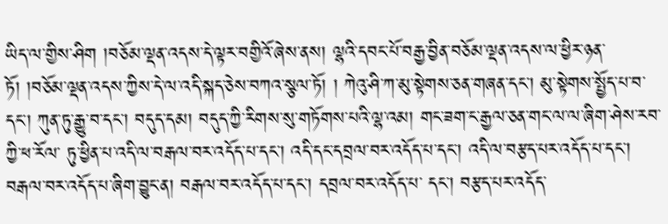ཡིད་ལ་གྱིས་ཤིག །བཅོམ་ལྡན་འདས་དེ་ལྟར་བགྱིའོ་ཞེས་ནས། ལྷའི་དབང་པོ་བརྒྱ་བྱིན་བཅོམ་ལྡན་འདས་ལ་ཕྱིར་ཉན་ཏོ། །བཅོམ་ལྡན་འདས་ཀྱིས་དེ་ལ་འདི་སྐད་ཅེས་བཀའ་སྩལ་ཏོ། ། ཀེའུ་ཤི་ཀ་མུ་སྟེགས་ཅན་གཞན་དང་། མུ་སྟེགས་སྤྱོད་པ་བ་དང་། ཀུན་ཏུ་རྒྱུ་བ་དང་། བདུད་དམ། བདུད་ཀྱི་རིགས་སུ་གཏོགས་པའི་ལྷ་འམ། གང་ཟག་ང་རྒྱལ་ཅན་གང་ལ་ལ་ཞིག་ཤེས་རབ་ཀྱི་ཕ་རོལ་ ཏུ་ཕྱིན་པ་འདི་ལ་བརྒལ་བར་འདོད་པ་དང་། འདི་དང་དབྲལ་བར་འདོད་པ་དང་། འདི་ལ་བརྩད་པར་འདོད་པ་དང་། བརྒལ་བར་འདོད་པ་ཞིག་བྱུང་ན། བརྒལ་བར་འདོད་པ་དང་། དབྲལ་བར་འདོད་པ་ དང་། བརྩད་པར་འདོད་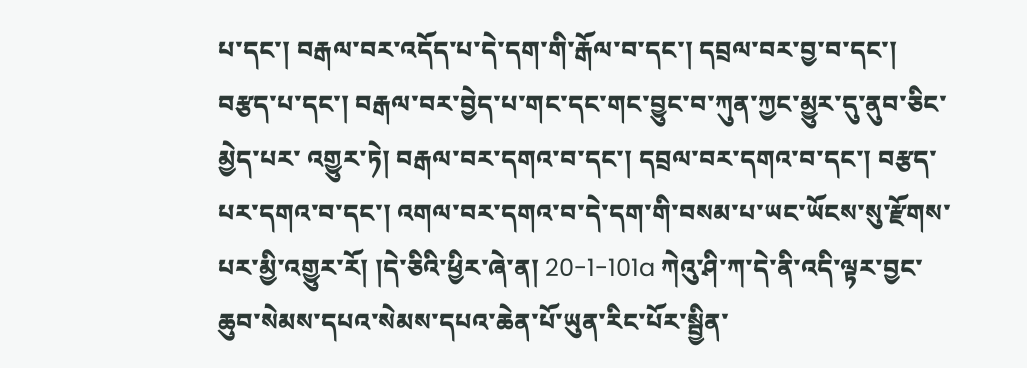པ་དང་། བརྒལ་བར་འདོད་པ་དེ་དག་གི་རྒོལ་བ་དང་། དབྲལ་བར་བྱ་བ་དང་། བརྩད་པ་དང་། བརྒལ་བར་བྱེད་པ་གང་དང་གང་བྱུང་བ་ཀུན་ཀྱང་མྱུར་དུ་ནུབ་ཅིང་མྱེད་པར་ འགྱུར་ཏེ། བརྒལ་བར་དགའ་བ་དང་། དབྲལ་བར་དགའ་བ་དང་། བརྩད་པར་དགའ་བ་དང་། འགལ་བར་དགའ་བ་དེ་དག་གི་བསམ་པ་ཡང་ཡོངས་སུ་རྫོགས་པར་མྱི་འགྱུར་རོ། །དེ་ཅིའི་ཕྱིར་ཞེ་ན། 20-1-101a ཀེའུ་ཤི་ཀ་དེ་ནི་འདི་ལྟར་བྱང་ཆུབ་སེམས་དཔའ་སེམས་དཔའ་ཆེན་པོ་ཡུན་རིང་པོར་སྦྱིན་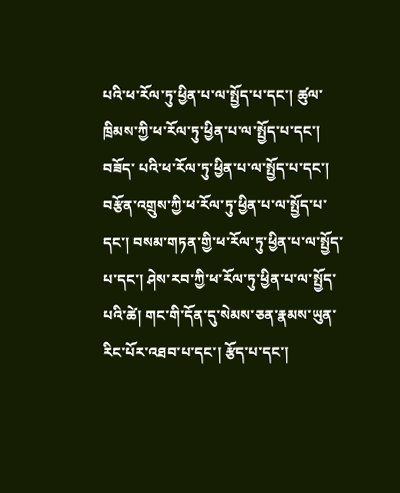པའི་ཕ་རོལ་ཏུ་ཕྱིན་པ་ལ་སྤྱོད་པ་དང་། ཚུལ་ཁྲིམས་ཀྱི་ཕ་རོལ་ཏུ་ཕྱིན་པ་ལ་སྤྱོད་པ་དང་། བཟོད་ པའི་ཕ་རོལ་ཏུ་ཕྱིན་པ་ལ་སྤྱོད་པ་དང་། བརྩོན་འགྲུས་ཀྱི་ཕ་རོལ་ཏུ་ཕྱིན་པ་ལ་སྤྱོད་པ་དང་། བསམ་གཏན་གྱི་ཕ་རོལ་ཏུ་ཕྱིན་པ་ལ་སྤྱོད་པ་དང་། ཤེས་རབ་ཀྱི་ཕ་རོལ་ཏུ་ཕྱིན་པ་ལ་སྤྱོད་པའི་ཚེ། གང་གི་དོན་དུ་སེམས་ཅན་རྣམས་ཡུན་རིང་པོར་འཐབ་པ་དང་། རྩོད་པ་དང་།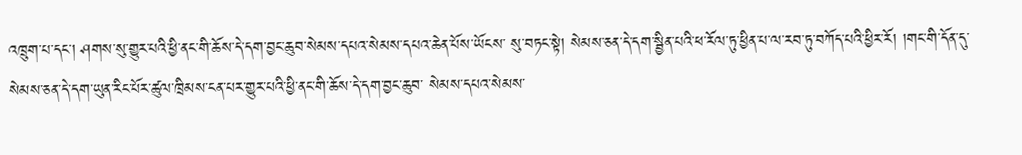འཁྲུག་པ་དང་། ཤགས་སུ་གྱུར་པའི་ཕྱི་ནང་གི་ཆོས་དེ་དག་བྱང་ཆུབ་སེམས་དཔའ་སེམས་དཔའ་ཆེན་པོས་ཡོངས་ སུ་བཏང་སྟེ། སེམས་ཅན་དེ་དག་སྦྱིན་པའི་ཕ་རོལ་ཏུ་ཕྱིན་པ་ལ་རབ་ཏུ་བཀོད་པའི་ཕྱིར་རོ། །གང་གི་དོན་དུ་སེམས་ཅན་དེ་དག་ཡུན་རིང་པོར་ཚུལ་ཁྲིམས་ངན་པར་གྱུར་པའི་ཕྱི་ནང་གི་ཆོས་དེ་དག་བྱང་ཆུབ་ སེམས་དཔའ་སེམས་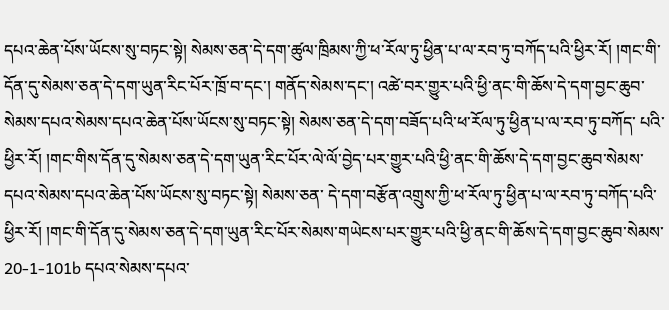དཔའ་ཆེན་པོས་ཡོངས་སུ་བཏང་སྟེ། སེམས་ཅན་དེ་དག་ཚུལ་ཁྲིམས་ཀྱི་ཕ་རོལ་ཏུ་ཕྱིན་པ་ལ་རབ་ཏུ་བཀོད་པའི་ཕྱིར་རོ། །གང་གི་དོན་དུ་སེམས་ཅན་དེ་དག་ཡུན་རིང་པོར་ཁྲོ་བ་དང་། གནོད་སེམས་དང་། འཚེ་བར་གྱུར་པའི་ཕྱི་ནང་གི་ཆོས་དེ་དག་བྱང་ཆུབ་སེམས་དཔའ་སེམས་དཔའ་ཆེན་པོས་ཡོངས་སུ་བཏང་སྟེ། སེམས་ཅན་དེ་དག་བཟོད་པའི་ཕ་རོལ་ཏུ་ཕྱིན་པ་ལ་རབ་ཏུ་བཀོད་ པའི་ཕྱིར་རོ། །གང་གིས་དོན་དུ་སེམས་ཅན་དེ་དག་ཡུན་རིང་པོར་ལེ་ལོ་བྱེད་པར་གྱུར་པའི་ཕྱི་ནང་གི་ཆོས་དེ་དག་བྱང་ཆུབ་སེམས་དཔའ་སེམས་དཔའ་ཆེན་པོས་ཡོངས་སུ་བཏང་སྟེ། སེམས་ཅན་ དེ་དག་བརྩོན་འགྲུས་ཀྱི་ཕ་རོལ་ཏུ་ཕྱིན་པ་ལ་རབ་ཏུ་བཀོད་པའི་ཕྱིར་རོ། །གང་གི་དོན་དུ་སེམས་ཅན་དེ་དག་ཡུན་རིང་པོར་སེམས་གཡེངས་པར་གྱུར་པའི་ཕྱི་ནང་གི་ཆོས་དེ་དག་བྱང་ཆུབ་སེམས་ 20-1-101b དཔའ་སེམས་དཔའ་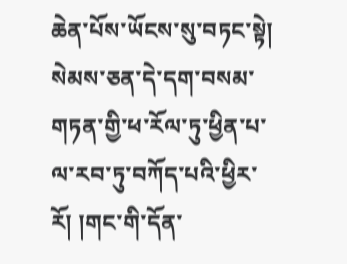ཆེན་པོས་ཡོངས་སུ་བཏང་སྟེ། སེམས་ཅན་དེ་དག་བསམ་གཏན་གྱི་ཕ་རོལ་ཏུ་ཕྱིན་པ་ལ་རབ་ཏུ་བཀོད་པའི་ཕྱིར་རོ། །གང་གི་དོན་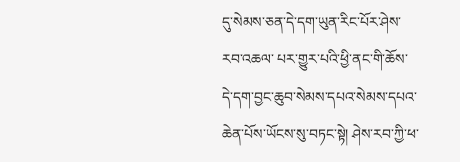དུ་སེམས་ཅན་དེ་དག་ཡུན་རིང་པོར་ཤེས་རབ་འཆལ་ པར་གྱུར་པའི་ཕྱི་ནང་གི་ཆོས་དེ་དག་བྱང་ཆུབ་སེམས་དཔའ་སེམས་དཔའ་ཆེན་པོས་ཡོངས་སུ་བཏང་སྟེ། ཤེས་རབ་ཀྱི་ཕ་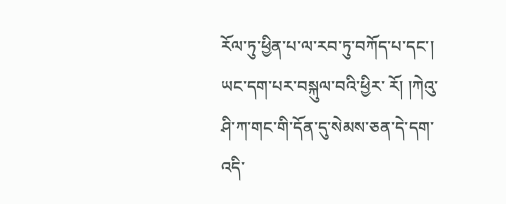རོལ་ཏུ་ཕྱིན་པ་ལ་རབ་ཏུ་བཀོད་པ་དང་། ཡང་དག་པར་བསྐུལ་བའི་ཕྱིར་ རོ། །ཀེའུ་ཤི་ཀ་གང་གི་དོན་དུ་སེམས་ཅན་དེ་དག་འདི་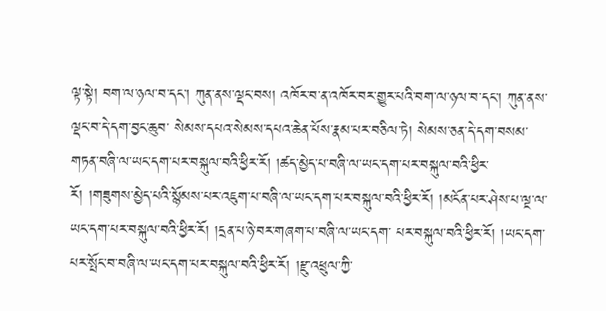ལྟ་སྟེ། བག་ལ་ཉལ་བ་དང་། ཀུན་ནས་ལྡང་བས། འཁོར་བ་ན་འཁོར་བར་གྱུར་པའི་བག་ལ་ཉལ་བ་དང་། ཀུན་ནས་ལྡང་བ་དེ་དག་བྱང་ཆུབ་ སེམས་དཔའ་སེམས་དཔའ་ཆེན་པོས་རྣམ་པར་བཅིལ་ཏེ། སེམས་ཅན་དེ་དག་བསམ་གཏན་བཞི་ལ་ཡང་དག་པར་བསྐུལ་བའི་ཕྱིར་རོ། །ཚད་མྱེད་པ་བཞི་ལ་ཡང་དག་པར་བསྐུལ་བའི་ཕྱིར་ རོ། །གཟུགས་མྱེད་པའི་སྙོམས་པར་འཇུག་པ་བཞི་ལ་ཡང་དག་པར་བསྐུལ་བའི་ཕྱིར་རོ། །མངོན་པར་ཤེས་པ་ལྔ་ལ་ཡང་དག་པར་བསྐུལ་བའི་ཕྱིར་རོ། །དྲན་པ་ཉེ་བར་གཞག་པ་བཞི་ལ་ཡང་དག་ པར་བསྐུལ་བའི་ཕྱིར་རོ། །ཡང་དག་པར་སྤོང་བ་བཞི་ལ་ཡང་དག་པར་བསྐུལ་བའི་ཕྱིར་རོ། །རྫུ་འཕྲུལ་ཀྱི་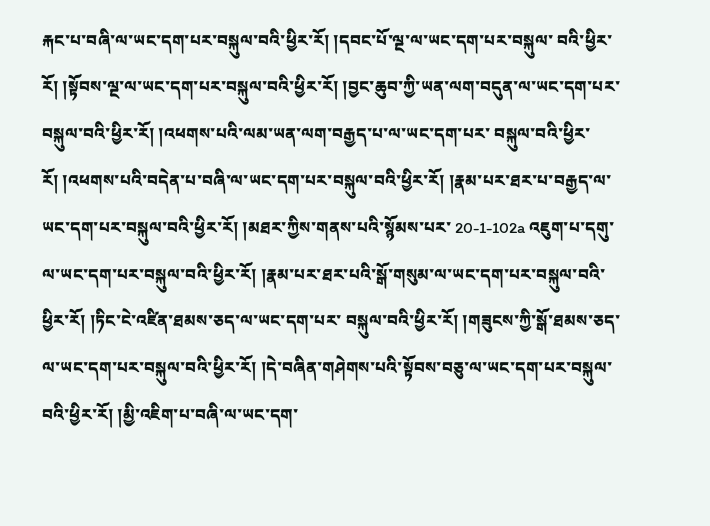རྐང་པ་བཞི་ལ་ཡང་དག་པར་བསྐུལ་བའི་ཕྱིར་རོ། །དབང་པོ་ལྔ་ལ་ཡང་དག་པར་བསྐུལ་ བའི་ཕྱིར་རོ། །སྟོབས་ལྔ་ལ་ཡང་དག་པར་བསྐུལ་བའི་ཕྱིར་རོ། །བྱང་ཆུབ་ཀྱི་ཡན་ལག་བདུན་ལ་ཡང་དག་པར་བསྐུལ་བའི་ཕྱིར་རོ། །འཕགས་པའི་ལམ་ཡན་ལག་བརྒྱད་པ་ལ་ཡང་དག་པར་ བསྐུལ་བའི་ཕྱིར་རོ། །འཕགས་པའི་བདེན་པ་བཞི་ལ་ཡང་དག་པར་བསྐུལ་བའི་ཕྱིར་རོ། །རྣམ་པར་ཐར་པ་བརྒྱད་ལ་ཡང་དག་པར་བསྐུལ་བའི་ཕྱིར་རོ། །མཐར་ཀྱིས་གནས་པའི་སྙོམས་པར་ 20-1-102a འཇུག་པ་དགུ་ལ་ཡང་དག་པར་བསྐུལ་བའི་ཕྱིར་རོ། །རྣམ་པར་ཐར་པའི་སྒོ་གསུམ་ལ་ཡང་དག་པར་བསྐུལ་བའི་ཕྱིར་རོ། །ཏིང་ངེ་འཛིན་ཐམས་ཅད་ལ་ཡང་དག་པར་ བསྐུལ་བའི་ཕྱིར་རོ། །གཟུངས་ཀྱི་སྒོ་ཐམས་ཅད་ལ་ཡང་དག་པར་བསྐུལ་བའི་ཕྱིར་རོ། །དེ་བཞིན་གཤེགས་པའི་སྟོབས་བཅུ་ལ་ཡང་དག་པར་བསྐུལ་བའི་ཕྱིར་རོ། །མྱི་འཇིག་པ་བཞི་ལ་ཡང་དག་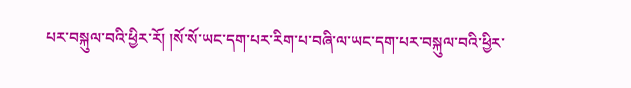པར་བསྐུལ་བའི་ཕྱིར་རོ། །སོ་སོ་ཡང་དག་པར་རིག་པ་བཞི་ལ་ཡང་དག་པར་བསྐུལ་བའི་ཕྱིར་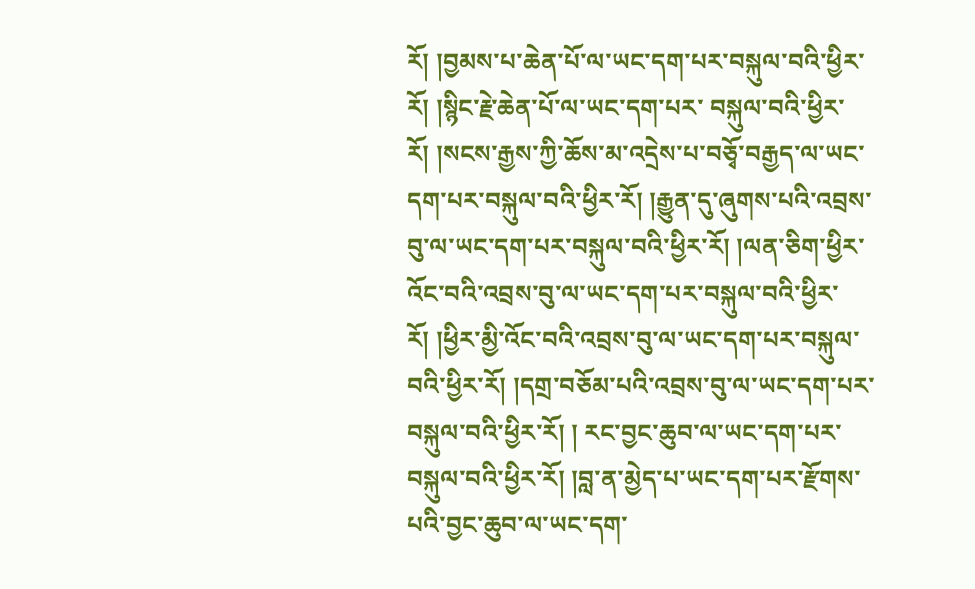རོ། །བྱམས་པ་ཆེན་པོ་ལ་ཡང་དག་པར་བསྐུལ་བའི་ཕྱིར་རོ། །སྙིང་རྗེ་ཆེན་པོ་ལ་ཡང་དག་པར་ བསྐུལ་བའི་ཕྱིར་རོ། །སངས་རྒྱས་ཀྱི་ཆོས་མ་འདྲེས་པ་བཅྭོ་བརྒྱད་ལ་ཡང་དག་པར་བསྐུལ་བའི་ཕྱིར་རོ། །རྒྱུན་དུ་ཞུགས་པའི་འབྲས་བུ་ལ་ཡང་དག་པར་བསྐུལ་བའི་ཕྱིར་རོ། །ལན་ཅིག་ཕྱིར་ འོང་བའི་འབྲས་བུ་ལ་ཡང་དག་པར་བསྐུལ་བའི་ཕྱིར་རོ། །ཕྱིར་མྱི་འོང་བའི་འབྲས་བུ་ལ་ཡང་དག་པར་བསྐུལ་བའི་ཕྱིར་རོ། །དགྲ་བཅོམ་པའི་འབྲས་བུ་ལ་ཡང་དག་པར་བསྐུལ་བའི་ཕྱིར་རོ། ། རང་བྱང་ཆུབ་ལ་ཡང་དག་པར་བསྐུལ་བའི་ཕྱིར་རོ། །བླ་ན་མྱེད་པ་ཡང་དག་པར་རྫོགས་པའི་བྱང་ཆུབ་ལ་ཡང་དག་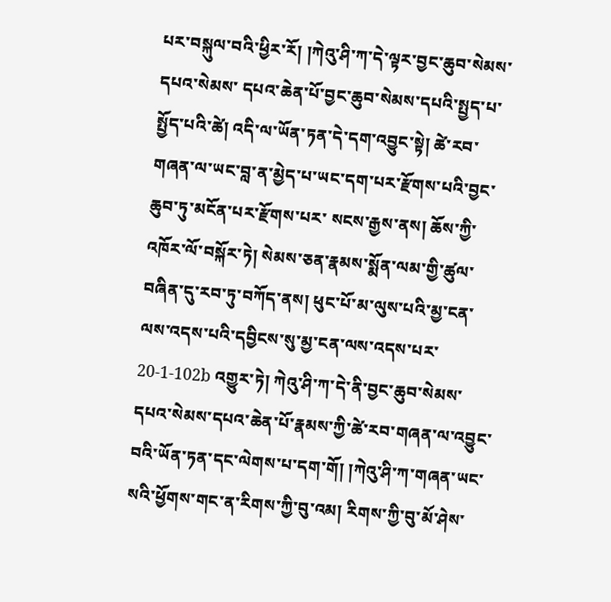པར་བསྐུལ་བའི་ཕྱིར་རོ། །ཀེའུ་ཤི་ཀ་དེ་ལྟར་བྱང་ཆུབ་སེམས་དཔའ་སེམས་ དཔའ་ཆེན་པོ་བྱང་ཆུབ་སེམས་དཔའི་སྤྱད་པ་སྤྱོད་པའི་ཚེ། འདི་ལ་ཡོན་ཏན་དེ་དག་འབྱུང་སྟེ། ཚེ་རབ་གཞན་ལ་ཡང་བླ་ན་མྱེད་པ་ཡང་དག་པར་རྫོགས་པའི་བྱང་ཆུབ་ཏུ་མངོན་པར་རྫོགས་པར་ སངས་རྒྱས་ནས། ཆོས་ཀྱི་འཁོར་ལོ་བསྐོར་ཏེ། སེམས་ཅན་རྣམས་སྨོན་ལམ་གྱི་ཚུལ་བཞིན་དུ་རབ་ཏུ་བཀོད་ནས། ཕུང་པོ་མ་ལུས་པའི་མྱ་ངན་ལས་འདས་པའི་དབྱིངས་སུ་མྱ་ངན་ལས་འདས་པར་ 20-1-102b འགྱུར་ཏེ། ཀེའུ་ཤི་ཀ་དེ་ནི་བྱང་ཆུབ་སེམས་དཔའ་སེམས་དཔའ་ཆེན་པོ་རྣམས་ཀྱི་ཚེ་རབ་གཞན་ལ་འབྱུང་བའི་ཡོན་ཏན་དང་ལེགས་པ་དག་གོ། །ཀེའུ་ཤི་ཀ་གཞན་ཡང་སའི་ཕྱོགས་གང་ན་རིགས་ཀྱི་བུ་འམ། རིགས་ཀྱི་བུ་མོ་ཤེས་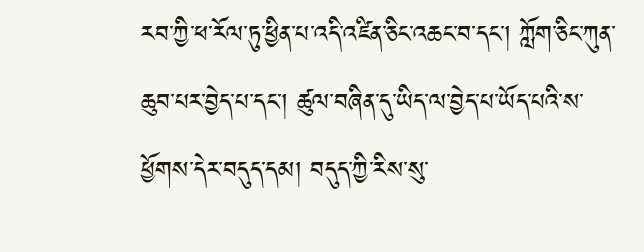རབ་ཀྱི་ཕ་རོལ་ཏུ་ཕྱིན་པ་འདི་འཛིན་ཅིང་འཆང་བ་དང་། ཀློག་ཅིང་ཀུན་ཆུབ་པར་བྱེད་པ་དང་། ཚུལ་བཞིན་དུ་ཡིད་ལ་བྱེད་པ་ཡོད་པའི་ས་ཕྱོགས་དེར་བདུད་དམ། བདུད་ཀྱི་རིས་སུ་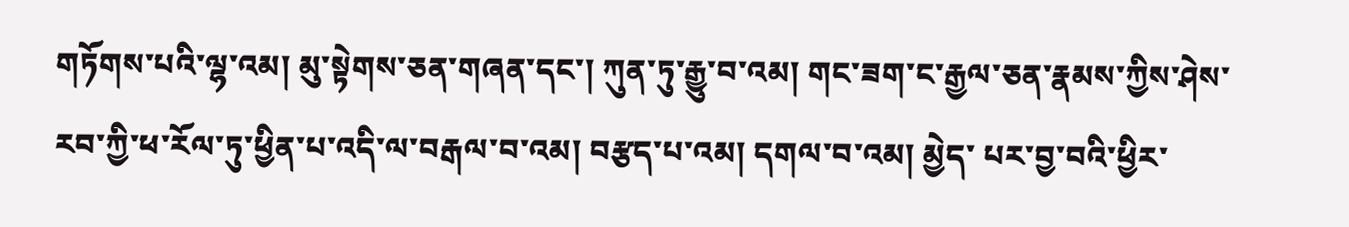གཏོགས་པའི་ལྷ་འམ། མུ་སྟེགས་ཅན་གཞན་དང་། ཀུན་ཏུ་རྒྱུ་བ་འམ། གང་ཟག་ང་རྒྱལ་ཅན་རྣམས་ཀྱིས་ཤེས་རབ་ཀྱི་ཕ་རོལ་ཏུ་ཕྱིན་པ་འདི་ལ་བརྒལ་བ་འམ། བརྩད་པ་འམ། དགལ་བ་འམ། མྱེད་ པར་བྱ་བའི་ཕྱིར་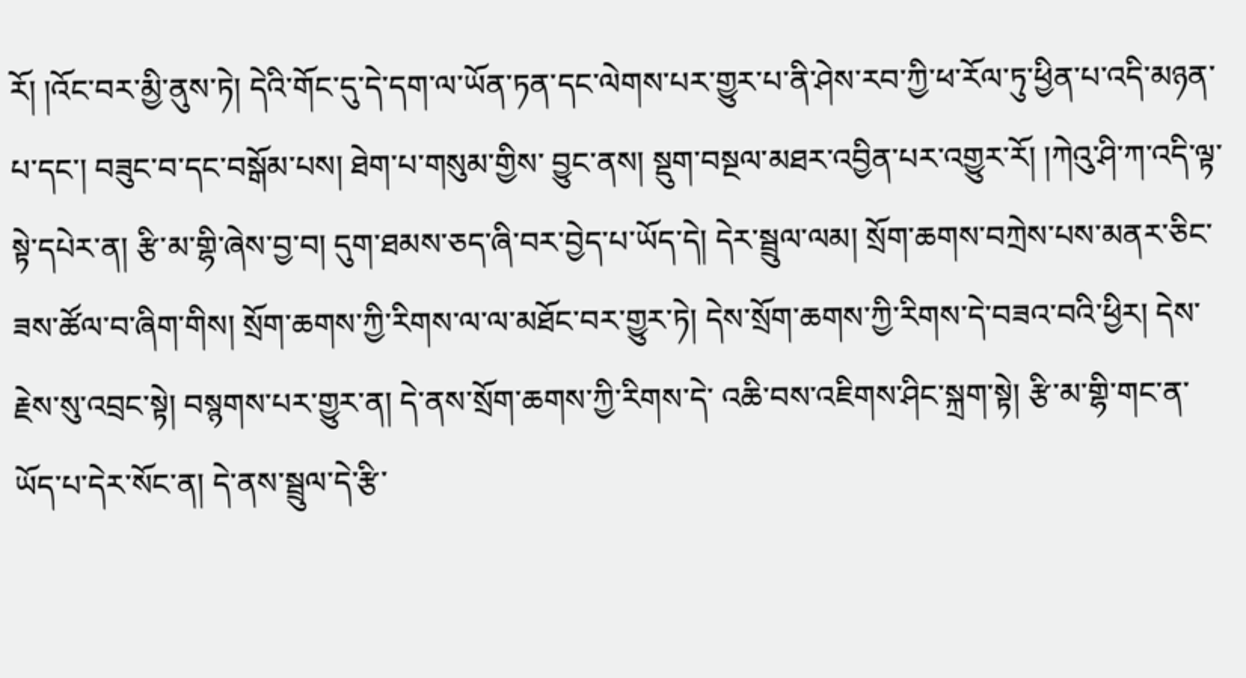རོ། །འོང་བར་མྱི་ནུས་ཏེ། དེའི་གོང་དུ་དེ་དག་ལ་ཡོན་ཏན་དང་ལེགས་པར་གྱུར་པ་ནི་ཤེས་རབ་ཀྱི་ཕ་རོལ་ཏུ་ཕྱིན་པ་འདི་མཉན་པ་དང་། བཟུང་བ་དང་བསྒོམ་པས། ཐེག་པ་གསུམ་གྱིས་ བྱུང་ནས། སྡུག་བསྔལ་མཐར་འབྱིན་པར་འགྱུར་རོ། །ཀེའུ་ཤི་ཀ་འདི་ལྟ་སྟེ་དཔེར་ན། རྩི་མ་གྷི་ཞེས་བྱ་བ། དུག་ཐམས་ཅད་ཞི་བར་བྱེད་པ་ཡོད་དེ། དེར་སྦྲུལ་ལམ། སྲོག་ཆགས་བཀྲེས་པས་མནར་ཅིང་ ཟས་ཚོལ་བ་ཞིག་གིས། སྲོག་ཆགས་ཀྱི་རིགས་ལ་ལ་མཐོང་བར་གྱུར་ཏེ། དེས་སྲོག་ཆགས་ཀྱི་རིགས་དེ་བཟའ་བའི་ཕྱིར། དེས་རྗེས་སུ་འབྲང་སྟེ། བསྙགས་པར་གྱུར་ན། དེ་ནས་སྲོག་ཆགས་ཀྱི་རིགས་དེ་ འཆི་བས་འཇིགས་ཤིང་སྐྲག་སྟེ། རྩི་མ་གྷི་གང་ན་ཡོད་པ་དེར་སོང་ན། དེ་ནས་སྦྲུལ་དེ་རྩི་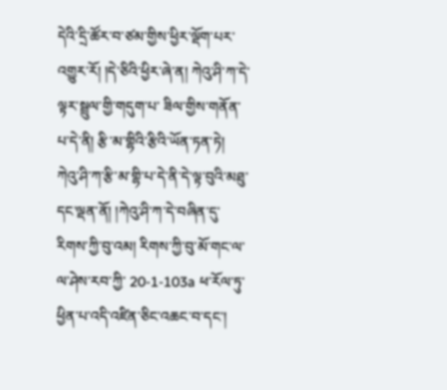དེའི་དྲི་ཚོར་བ་ཙམ་གྱིས་ཕྱིར་ལྡོག་པར་འགྱུར་རོ། །དེ་ཅིའི་ཕྱིར་ཞེ་ན། ཀེའུ་ཤི་ཀ་དེ་ལྟར་སྦྲུལ་གྱི་གདུག་པ་ ཟིལ་གྱིས་གནོན་པ་དེ་ནི། རྩི་མ་གྷིའི་རྩིའི་ཡོན་ཏན་ཏེ། ཀེའུ་ཤི་ཀ་རྩི་མ་གྷི་པ་དེ་ནི་དེ་ལྟ་བུའི་མཐུ་དང་ལྡན་ནོ། །ཀེའུ་ཤི་ཀ་དེ་བཞིན་དུ་རིགས་ཀྱི་བུ་འམ། རིགས་ཀྱི་བུ་མོ་གང་ལ་ལ་ཤེས་རབ་ཀྱི་ 20-1-103a ཕ་རོལ་ཏུ་ཕྱིན་པ་འདི་འཛིན་ཅིང་འཆང་བ་དང་།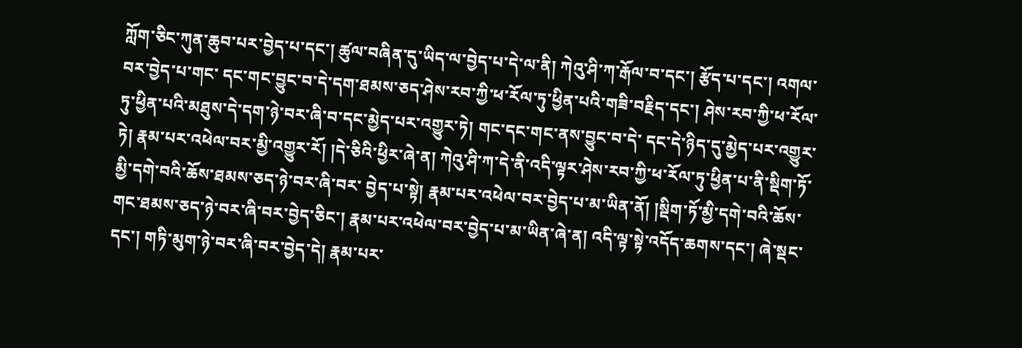ཀློག་ཅིང་ཀུན་ཆུབ་པར་བྱེད་པ་དང་། ཚུལ་བཞིན་དུ་ཡིད་ལ་བྱེད་པ་དེ་ལ་ནི། ཀེའུ་ཤི་ཀ་རྒོལ་བ་དང་། རྩོད་པ་དང་། འགལ་བར་བྱེད་པ་གང་ དང་གང་བྱུང་བ་དེ་དག་ཐམས་ཅད་ཤེས་རབ་ཀྱི་ཕ་རོལ་ཏུ་ཕྱིན་པའི་གཟི་བརྗིད་དང་། ཤེས་རབ་ཀྱི་ཕ་རོལ་ཏུ་ཕྱིན་པའི་མཐུས་དེ་དག་ཉེ་བར་ཞི་བ་དང་མྱེད་པར་འགྱུར་ཏེ། གང་དང་གང་ནས་བྱུང་བ་དེ་ དང་དེ་ཉིད་དུ་མྱེད་པར་འགྱུར་ཏེ། རྣམ་པར་འཕེལ་བར་མྱི་འགྱུར་རོ། །དེ་ཅིའི་ཕྱིར་ཞེ་ན། ཀེའུ་ཤི་ཀ་དེ་ནི་འདི་ལྟར་ཤེས་རབ་ཀྱི་ཕ་རོལ་ཏུ་ཕྱིན་པ་ནི་སྡིག་ཏོ་མྱི་དགེ་བའི་ཆོས་ཐམས་ཅད་ཉེ་བར་ཞི་བར་ བྱེད་པ་སྟེ། རྣམ་པར་འཕེལ་བར་བྱེད་པ་མ་ཡིན་ནོ། །སྡིག་ཏོ་མྱི་དགེ་བའི་ཆོས་གང་ཐམས་ཅད་ཉེ་བར་ཞི་བར་བྱེད་ཅིང་། རྣམ་པར་འཕེལ་བར་བྱེད་པ་མ་ཡིན་ཞེ་ན། འདི་ལྟ་སྟེ་འདོད་ཆགས་དང་། ཞེ་སྡང་ དང་། གཏི་མུག་ཉེ་བར་ཞི་བར་བྱེད་དེ། རྣམ་པར་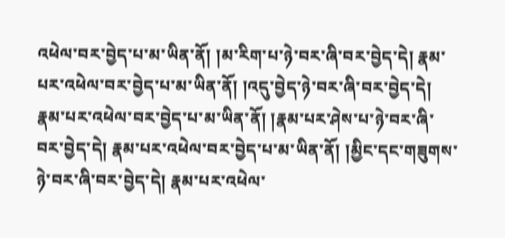འཕེལ་བར་བྱེད་པ་མ་ཡིན་ནོ། །མ་རིག་པ་ཉེ་བར་ཞི་བར་བྱེད་དེ། རྣམ་པར་འཕེལ་བར་བྱེད་པ་མ་ཡིན་ནོ། །འདུ་བྱེད་ཉེ་བར་ཞི་བར་བྱེད་དེ། རྣམ་པར་འཕེལ་བར་བྱེད་པ་མ་ཡིན་ནོ། །རྣམ་པར་ཤེས་པ་ཉེ་བར་ཞི་བར་བྱེད་དེ། རྣམ་པར་འཕེལ་བར་བྱེད་པ་མ་ཡིན་ནོ། །མྱིང་དང་གཟུགས་ཉེ་བར་ཞི་བར་བྱེད་དེ། རྣམ་པར་འཕེལ་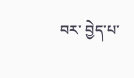བར་ བྱེད་པ་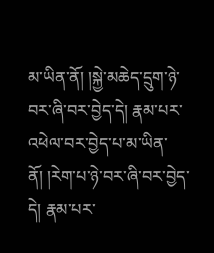མ་ཡིན་ནོ། །སྐྱེ་མཆེད་དྲུག་ཉེ་བར་ཞི་བར་བྱེད་དེ། རྣམ་པར་འཕེལ་བར་བྱེད་པ་མ་ཡིན་ནོ། །རེག་པ་ཉེ་བར་ཞི་བར་བྱེད་དེ། རྣམ་པར་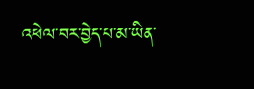འཕེལ་བར་བྱེད་པ་མ་ཡིན་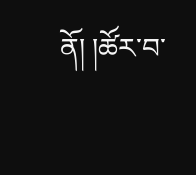ནོ། །ཚོར་བ་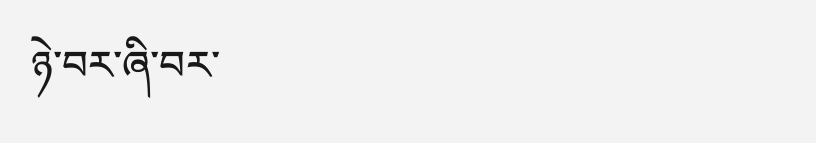ཉེ་བར་ཞི་བར་